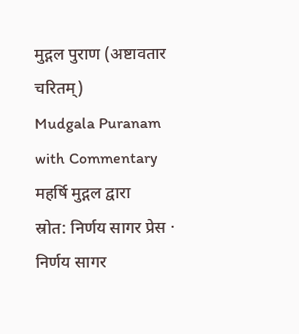मुद्गल पुराण (अष्टावतार चरितम्)
Mudgala Puranam with Commentary
महर्षि मुद्गल द्वारा
स्रोत: निर्णय सागर प्रेस · निर्णय सागर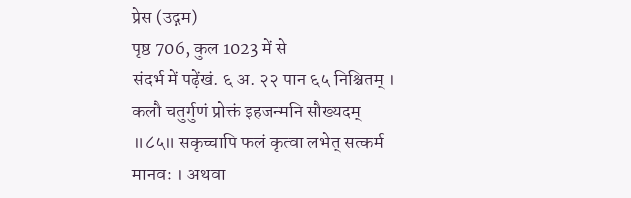प्रेस (उद्गम)
पृष्ठ 706, कुल 1023 में से
संदर्भ में पढ़ेंखं. ६ अ. २२ पान ६५ निश्चितम् । कलौ चतुर्गुणं प्रोक्तं इहजन्मनि सौख्यदम् ॥८५॥ सकृच्चापि फलं कृत्वा लभेत् सत्कर्म मानवः । अथवा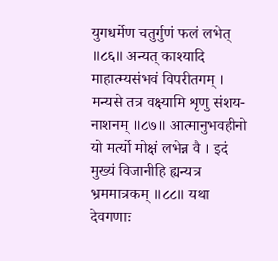युगधर्मेण चतुर्गुणं फलं लभेत् ॥८६॥ अन्यत् काश्यादि माहात्म्यसंभवं विपरीतगम् । मन्यसे तत्र वक्ष्यामि शृणु संशय- नाशनम् ॥८७॥ आत्मानुभवहीनो यो मर्त्यो मोक्षं लभेन्न वै । इदं मुख्यं विजानीहि ह्यन्यत्र भ्रममात्रकम् ॥८८॥ यथा देवगणाः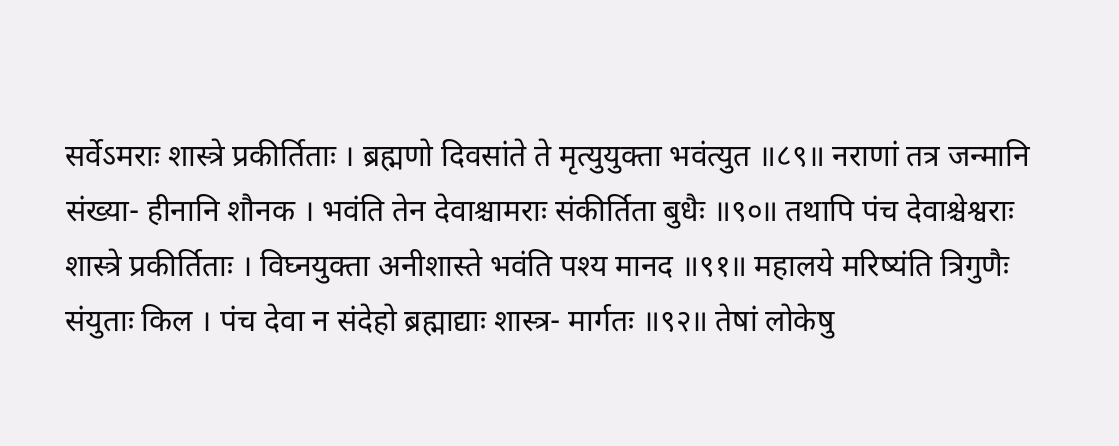सर्वेऽमराः शास्त्रे प्रकीर्तिताः । ब्रह्मणो दिवसांते ते मृत्युयुक्ता भवंत्युत ॥८९॥ नराणां तत्र जन्मानि संख्या- हीनानि शौनक । भवंति तेन देवाश्चामराः संकीर्तिता बुधैः ॥९०॥ तथापि पंच देवाश्चेश्वराः शास्त्रे प्रकीर्तिताः । विघ्नयुक्ता अनीशास्ते भवंति पश्य मानद ॥९१॥ महालये मरिष्यंति त्रिगुणैः संयुताः किल । पंच देवा न संदेहो ब्रह्माद्याः शास्त्र- मार्गतः ॥९२॥ तेषां लोकेषु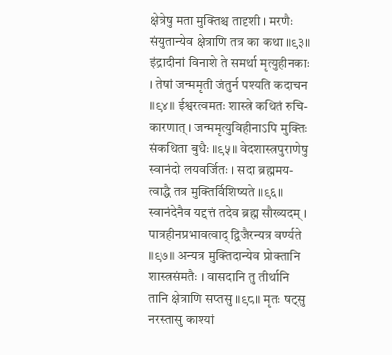क्षेत्रेषु मता मुक्तिश्च तादृशी । मरणैः संयुतान्येव क्षेत्राणि तत्र का कथा ॥९३॥ इंद्रादीनां विनाशे ते समर्था मृत्युहीनकाः । तेषां जन्ममृती जंतुर्न पश्यति कदाचन ॥९४॥ ईश्वरत्वमतः शास्त्रे कथितं रुचि- कारणात् । जन्ममृत्युविहीनाऽपि मुक्तिः संकथिता बुधैः ॥९५॥ वेदशास्त्रपुराणेषु स्वानंदो लयवर्जितः । सदा ब्रह्ममय- त्वाद्धै तत्र मुक्तिर्विशिष्यते ॥९६॥ स्वानंदेनैव यद्दत्तं तदेव ब्रह्म सौख्यदम् । पात्रहीनप्रभावत्वाद् द्विजैरन्यत्र वर्ण्यते ॥९७॥ अन्यत्र मुक्तिदान्येव प्रोक्तानि शास्त्रसंमतैः । वासदानि तु तीर्थानि तानि क्षेत्राणि सप्तसु ॥९८॥ मृतः षट्सु नरस्तासु काश्यां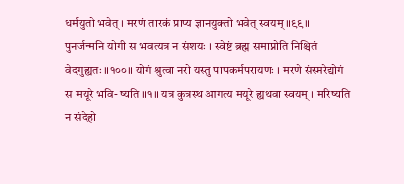धर्मयुतो भवेत् । मरणं तारकं प्राप्य ज्ञानयुक्तो भवेत् स्वयम् ॥९९॥ पुनर्जन्मनि योगी स भवत्यत्र न संशयः । स्वेष्टं ब्रह्म समाप्नोति निश्चितं वेदगुह्यतः ॥१००॥ योगं श्रुत्वा नरो यस्तु पापकर्मपरायणः । मरणे संस्मरेद्योगं स मयूरे भवि- ष्यति ॥१॥ यत्र कुत्रस्थ आगत्य मयूरे ह्यथवा स्वयम् । मरिष्यति न संदेहो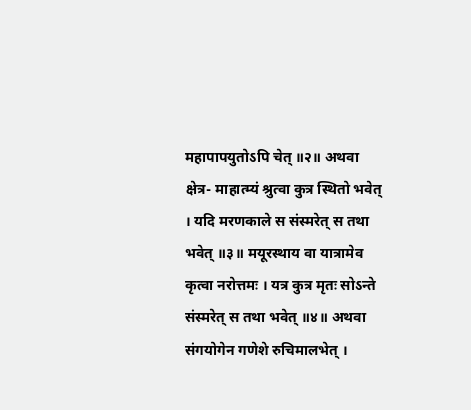महापापयुतोऽपि चेत् ॥२॥ अथवा क्षेत्र- माहात्म्यं श्रुत्वा कुत्र स्थितो भवेत् । यदि मरणकाले स संस्मरेत् स तथा भवेत् ॥३॥ मयूरस्थाय वा यात्रामेव कृत्वा नरोत्तमः । यत्र कुत्र मृतः सोऽन्ते संस्मरेत् स तथा भवेत् ॥४॥ अथवा संगयोगेन गणेशे रुचिमालभेत् ।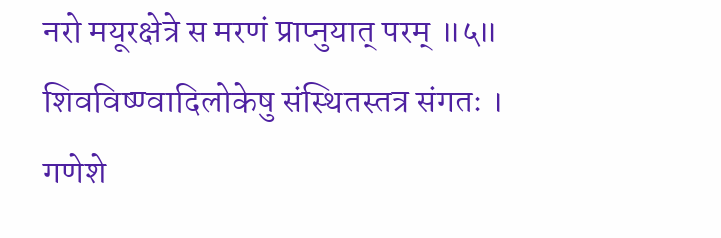नरो मयूरक्षेत्रे स मरणं प्राप्नुयात् परम् ॥५॥ शिवविष्ण्वादिलोकेषु संस्थितस्तत्र संगतः । गणेशे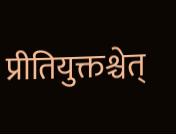प्रीतियुक्तश्चेत्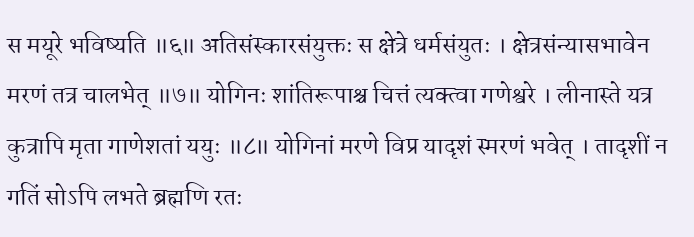स मयूरे भविष्यति ॥६॥ अतिसंस्कारसंयुक्तः स क्षेत्रे धर्मसंयुतः । क्षेत्रसंन्यासभावेन मरणं तत्र चालभेत् ॥७॥ योगिनः शांतिरूपाश्च चित्तं त्यक्त्वा गणेश्वरे । लीनास्ते यत्र कुत्रापि मृता गाणेशतां ययुः ॥८॥ योगिनां मरणे विप्र यादृशं स्मरणं भवेत् । तादृशीं न गतिं सोऽपि लभते ब्रह्मणि रतः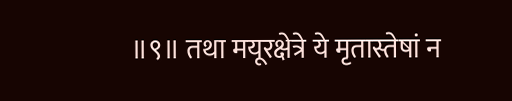॥९॥ तथा मयूरक्षेत्रे ये मृतास्तेषां न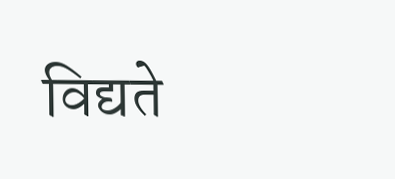विद्यते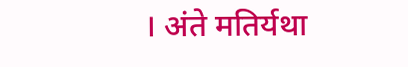। अंते मतिर्यथा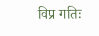विप्र गतिः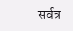सर्वत्र